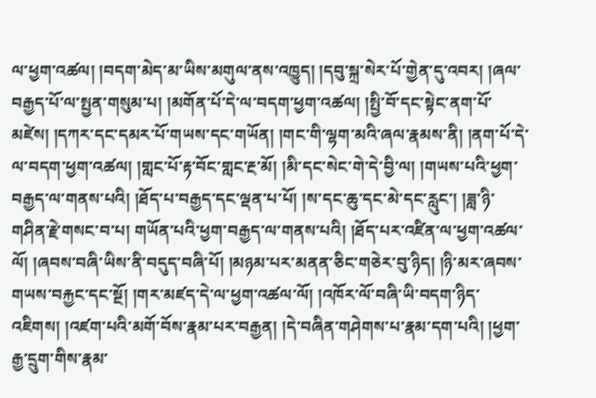ལ་ཕྱག་འཚལ། །བདག་མེད་མ་ཡིས་མགུལ་ནས་འཁྱུད། །དབུ་སྐྲ་སེར་པོ་གྱེན་དུ་འབར། །ཞལ་བརྒྱད་པོ་ལ་སྤྱན་གསུམ་པ། །མགོན་པོ་དེ་ལ་བདག་ཕྱག་འཚལ། །སྤྱི་བོ་དང་སྟེང་ནག་པོ་མཛེས། །དཀར་དང་དམར་པོ་གཡས་དང་གཡོན། །གང་གི་ལྷག་མའི་ཞལ་རྣམས་ནི། །ནག་པོ་དེ་ལ་བདག་ཕྱག་འཚལ། །གླང་པོ་རྟ་བོང་གླང་རྔ་མོ། །མི་དང་སེང་གེ་དེ་བྱི་ལ། །གཡས་པའི་ཕྱག་བརྒྱད་ལ་གནས་པའི། །ཐོད་པ་བརྒྱད་དང་ལྡན་པ་པོ། །ས་དང་ཆུ་དང་མེ་དང་རླུང་། །ཟླ་ཉི་གཤིན་རྗེ་གསང་བ་པ། གཡོན་པའི་ཕྱག་བརྒྱད་ལ་གནས་པའི། །ཐོད་པར་འཛིན་ལ་ཕྱག་འཚལ་ལོ། །ཞབས་བཞི་ཡིས་ནི་བདུད་བཞི་པོ། །མཉམ་པར་མནན་ཅིང་གཅེར་བུ་ཉིད། །ཉི་མར་ཞབས་གཡས་བརྐྱང་དང་སྔོ། །གར་མཛད་དེ་ལ་ཕྱག་འཚལ་ལོ། །འཁོར་ལོ་བཞི་ཡི་བདག་ཉིད་འཇིགས། །འཛག་པའི་མགོ་བོས་རྣམ་པར་བརྒྱན། །དེ་བཞིན་གཤེགས་པ་རྣམ་དག་པའི། །ཕྱག་རྒྱ་དྲུག་གིས་རྣམ་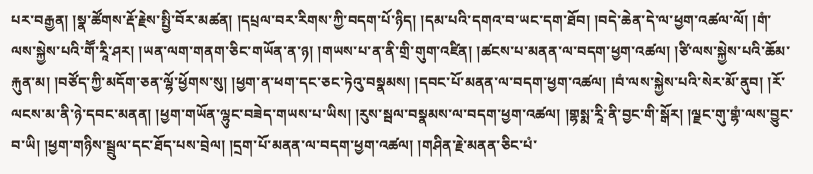པར་བརྒྱན། །སྣ་ཚོགས་རྡོ་རྗེས་སྤྱི་བོར་མཚན། །དཔྲལ་བར་རིགས་ཀྱི་བདག་པོ་ཉིད། །དམ་པའི་དགའ་བ་ཡང་དག་ཐོབ། །བདེ་ཆེན་དེ་ལ་ཕྱག་འཚལ་ལོ། །གཾ་ལས་སྐྱེས་པའི་གཽ་རཱི་ཤར། །ཡན་ལག་གནག་ཅིང་གཡོན་ན་ཉ། །གཡས་པ་ན་ནི་གྲི་གུག་འཛིན། །ཚངས་པ་མནན་ལ་བདག་ཕྱག་འཚལ། །ཙི་ལས་སྐྱེས་པའི་ཆོམ་རྐུན་མ། །བཙོད་ཀྱི་མདོག་ཅན་ལྷོ་ཕྱོགས་སུ། །ཕྱག་ན་ཕག་དང་ཅང་ཏེའུ་བསྣམས། །དབང་པོ་མནན་ལ་བདག་ཕྱག་འཚལ། །བཾ་ལས་སྐྱེས་པའི་སེར་མོ་ནུབ། །རོ་ལངས་མ་ནི་ཉེ་དབང་མནན། །ཕྱག་གཡོན་ལྷུང་བཟེད་གཡས་པ་ཡིས། །རུས་སྦལ་བསྣམས་ལ་བདག་ཕྱག་འཚལ། །གྷསྨ་རཱི་ནི་བྱང་གི་སྒོར། །ལྗང་གུ་གྷཾ་ལས་བྱུང་བ་ཡི། །ཕྱག་གཉིས་སྦྲུལ་དང་ཐོད་པས་བྲེལ། །དྲག་པོ་མནན་ལ་བདག་ཕྱག་འཚལ། །གཤིན་རྗེ་མནན་ཅིང་པཾ་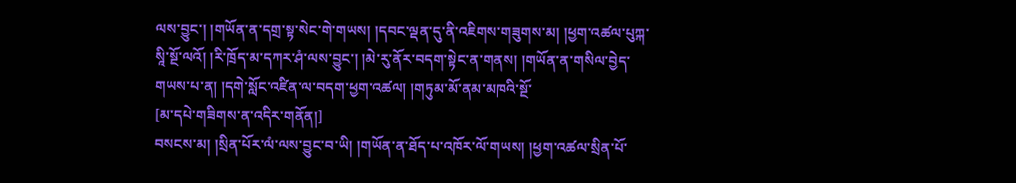ལས་བྱུང་། །གཡོན་ན་དགྲ་སྟ་སེང་གེ་གཡས། །དབང་ལྡན་དུ་ནི་འཇིགས་གཟུགས་མ། །ཕྱག་འཚལ་པུཀྐ་སཱི་སྔོ་ལའོ། །རི་ཁྲོད་མ་དཀར་ཤཾ་ལས་བྱུང་། །མེ་རུ་ནོར་བདག་སྟེང་ན་གནས། །གཡོན་ན་གསིལ་བྱེད་གཡས་པ་ན། །དགེ་སློང་འཛིན་ལ་བདག་ཕྱག་འཚལ། །གཏུམ་མོ་ནམ་མཁའི་སྔོ་
[མ་དཔེ་གཟིགས་ན་འདིར་གནོན།]
བསངས་མ། །སྲིན་པོར་ལཾ་ལས་བྱུང་བ་ཡི། །གཡོན་ན་ཐོད་པ་འཁོར་ལོ་གཡས། །ཕྱག་འཚལ་སྲིན་པོ་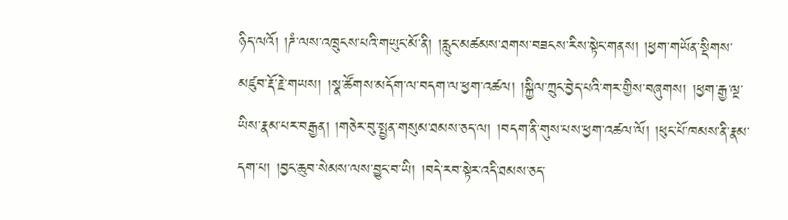ཉིད་ལའོ། །ཌཾ་ལས་འཁྲུངས་པའི་གཡུང་མོ་ནི། །རླུང་མཚམས་ཐགས་བཟངས་རིས་སྟེང་གནས། །ཕྱག་གཡོན་སྡིགས་མཛུབ་རྡོ་རྗེ་གཡས། །སྣ་ཚོགས་མདོག་ལ་བདག་ལ་ཕྱག་འཚལ། །སྐྱིལ་ཀྲུང་བྱེད་པའི་གར་གྱིས་བཞུགས། །ཕྱག་རྒྱ་ལྔ་ཡིས་རྣམ་པར་བརྒྱན། །གཅེར་བུ་སྤྱན་གསུམ་ཐམས་ཅད་ལ། །བདག་ནི་གུས་པས་ཕྱག་འཚལ་ལོ། །ཕུང་པོ་ཁམས་ནི་རྣམ་དག་པ། །བྱང་ཆུབ་སེམས་ལས་བྱུང་བ་ཡི། །བདེ་རབ་སྟེར་འདི་ཐམས་ཅད་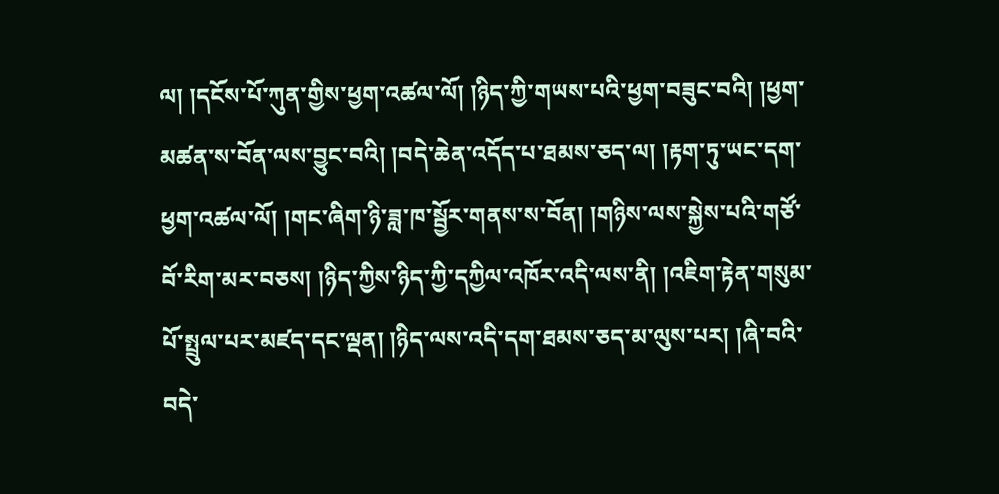ལ། །དངོས་པོ་ཀུན་གྱིས་ཕྱག་འཚལ་ལོ། །ཉིད་ཀྱི་གཡས་པའི་ཕྱག་བཟུང་བའི། །ཕྱག་མཚན་ས་བོན་ལས་བྱུང་བའི། །བདེ་ཆེན་འདོད་པ་ཐམས་ཅད་ལ། །རྟག་ཏུ་ཡང་དག་ཕྱག་འཚལ་ལོ། །གང་ཞིག་ཉི་ཟླ་ཁ་སྦྱོར་གནས་ས་བོན། །གཉིས་ལས་སྐྱེས་པའི་གཙོ་བོ་རིག་མར་བཅས། །ཉིད་ཀྱིས་ཉིད་ཀྱི་དཀྱིལ་འཁོར་འདི་ལས་ནི། །འཇིག་རྟེན་གསུམ་པོ་སྤྲུལ་པར་མཛད་དང་ལྡན། །ཉིད་ལས་འདི་དག་ཐམས་ཅད་མ་ལུས་པར། །ཞི་བའི་བདེ་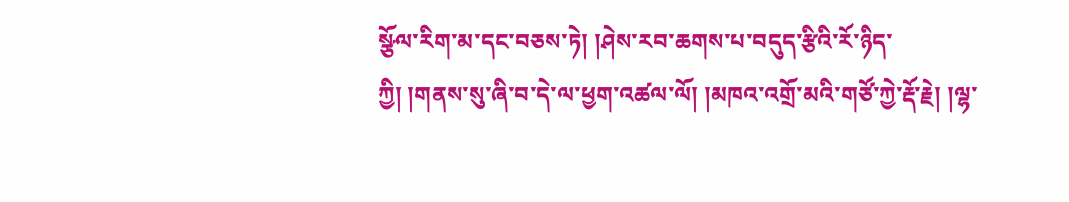སྩོལ་རིག་མ་དང་བཅས་ཏེ། །ཤེས་རབ་ཆགས་པ་བདུད་རྩིའི་རོ་ཉིད་ཀྱི། །གནས་སུ་ཞི་བ་དེ་ལ་ཕྱག་འཚལ་ལོ། །མཁའ་འགྲོ་མའི་གཙོ་ཀྱེ་རྡོ་རྗེ། །ལྷ་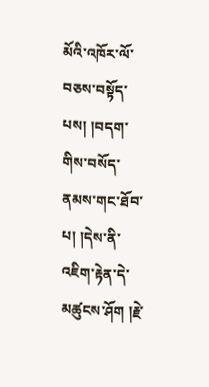མོའི་འཁོར་ལོ་བཅས་བསྟོད་པས། །བདག་གིས་བསོད་ནམས་གང་ཐོབ་པ། །དེས་ནི་འཇིག་རྟེན་དེ་མཚུངས་ཤོག །རྗེ་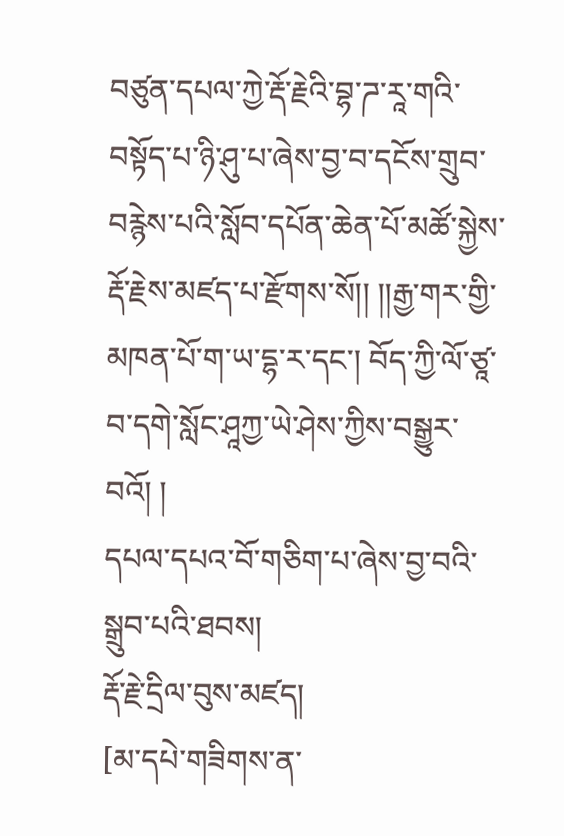བཙུན་དཔལ་ཀྱེ་རྡོ་རྗེའི་བྷ་ཌ་རཱ་གའི་བསྟོད་པ་ཉི་ཤུ་པ་ཞེས་བྱ་བ་དངོས་གྲུབ་བརྙེས་པའི་སློབ་དཔོན་ཆེན་པོ་མཚོ་སྐྱེས་རྡོ་རྗེས་མཛད་པ་རྫོགས་སོ།། །།རྒྱ་གར་གྱི་མཁན་པོ་ག་ཡ་དྷ་ར་དང་། བོད་ཀྱི་ལོ་ཙཱ་བ་དགེ་སློང་ཤཱཀྱ་ཡེ་ཤེས་ཀྱིས་བསྒྱུར་བའོ། །
དཔལ་དཔའ་བོ་གཅིག་པ་ཞེས་བྱ་བའི་སྒྲུབ་པའི་ཐབས།
རྡོ་རྗེ་དྲིལ་བུས་མཛད།
[མ་དཔེ་གཟིགས་ན་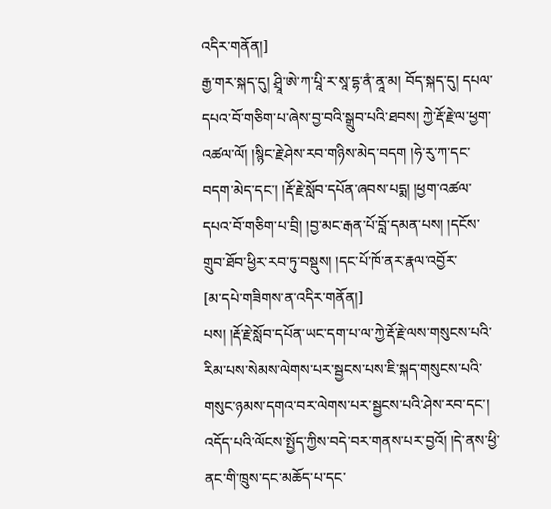འདིར་གནོན།]
རྒྱ་གར་སྐད་དུ། ཤྲཱི་ཨེ་ཀ་པཱི་ར་སཱ་དྷ་ནཾ་ནཱ་མ། བོད་སྐད་དུ། དཔལ་དཔའ་བོ་གཅིག་པ་ཞེས་བྱ་བའི་སྒྲུབ་པའི་ཐབས། ཀྱེ་རྡོ་རྗེ་ལ་ཕྱག་འཚལ་ལོ། །སྙིང་རྗེ་ཤེས་རབ་གཉིས་མེད་བདག །ཧེ་རུ་ཀ་དང་བདག་མེད་དང་། །རྡོ་རྗེ་སློབ་དཔོན་ཞབས་པདྨ། །ཕྱག་འཚལ་དཔའ་བོ་གཅིག་པ་བྲི། །བྱ་མང་རྒན་པོ་བློ་དམན་པས། །དངོས་གྲུབ་ཐོབ་ཕྱིར་རབ་ཏུ་བསྡུས། །དང་པོ་ཁོ་ནར་རྣལ་འབྱོར་
[མ་དཔེ་གཟིགས་ན་འདིར་གནོན།]
པས། །རྡོ་རྗེ་སློབ་དཔོན་ཡང་དག་པ་ལ་ཀྱེ་རྡོ་རྗེ་ལས་གསུངས་པའི་རིམ་པས་སེམས་ལེགས་པར་སྦྱངས་པས་ཇི་སྐད་གསུངས་པའི་གསུང་ཉམས་དགའ་བར་ལེགས་པར་སྦྱངས་པའི་ཤེས་རབ་དང་། འདོད་པའི་ལོངས་སྤྱོད་ཀྱིས་བདེ་བར་གནས་པར་བྱའོ། །དེ་ནས་ཕྱི་ནང་གི་ཁྲུས་དང་མཆོད་པ་དང་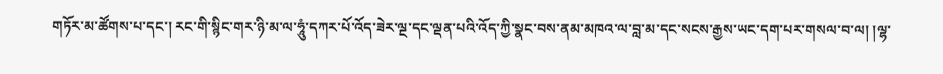གཏོར་མ་ཚོགས་པ་དང་། རང་གི་སྙིང་གར་ཉི་མ་ལ་ཧཱུཾ་དཀར་པོ་འོད་ཟེར་ལྔ་དང་ལྡན་པའི་འོད་ཀྱི་སྣང་བས་ནམ་མཁའ་ལ་བླ་མ་དང་སངས་རྒྱས་ཡང་དག་པར་གསལ་བ་ལ། །ལྷ་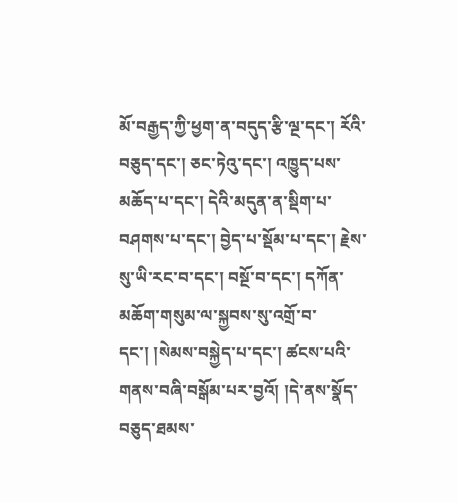མོ་བརྒྱད་ཀྱི་ཕྱག་ན་བདུད་རྩི་ལྔ་དང་། རོའི་བཅུད་དང་། ཅང་ཏེའུ་དང་། འཁྱུད་པས་མཆོད་པ་དང་། དེའི་མདུན་ན་སྡིག་པ་བཤགས་པ་དང་། བྱེད་པ་སྡོམ་པ་དང་། རྗེས་སུ་ཡི་རང་བ་དང་། བསྔོ་བ་དང་། དཀོན་མཆོག་གསུམ་ལ་སྐྱབས་སུ་འགྲོ་བ་དང་། །སེམས་བསྐྱེད་པ་དང་། ཚངས་པའི་གནས་བཞི་བསྒོམ་པར་བྱའོ། །དེ་ནས་སྣོད་བཅུད་ཐམས་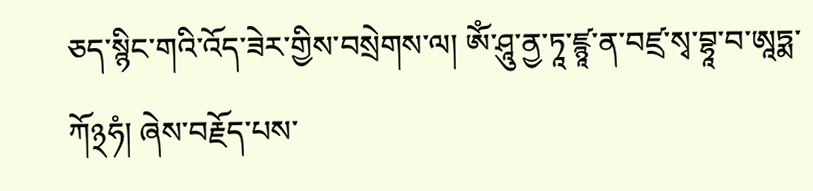ཅད་སྙིང་གའི་འོད་ཟེར་གྱིས་བསྲེགས་ལ། ཨོཾ་ཤཱུ་ནྱ་ཏཱ་ཛྙཱ་ན་བཛྲ་སྭ་བྷཱ་བ་ཨཱཏྨ་ཀོ྅ཧཾ། ཞེས་བརྗོད་པས་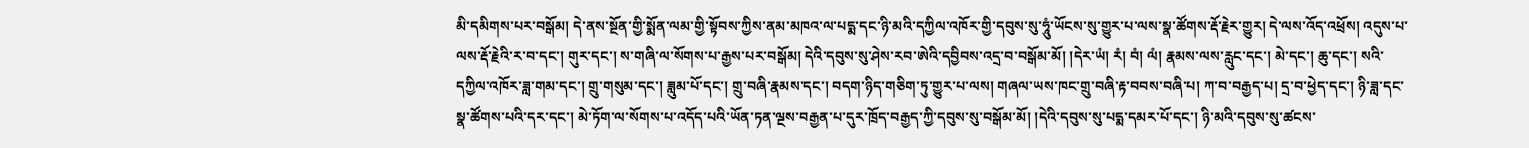མི་དམིགས་པར་བསྒོམ། དེ་ནས་སྔོན་གྱི་སྨོན་ལམ་གྱི་སྟོབས་ཀྱིས་ནམ་མཁའ་ལ་པདྨ་དང་ཉི་མའི་དཀྱིལ་འཁོར་གྱི་དབུས་སུ་ཧཱུཾ་ཡོངས་སུ་གྱུར་པ་ལས་སྣ་ཚོགས་རྡོ་རྗེར་གྱུར། དེ་ལས་འོད་འཕྲོས། འདུས་པ་ལས་རྡོ་རྗེའི་ར་བ་དང་། གུར་དང་། ས་གཞི་ལ་སོགས་པ་རྒྱས་པར་བསྒོམ། དེའི་དབུས་སུ་ཤེས་རབ་ཨེའི་དབྱིབས་འདྲ་བ་བསྒོམ་མོ། །དེར་ཡཾ། རཾ། བཾ། ལཾ། རྣམས་ལས་རླུང་དང་། མེ་དང་། ཆུ་དང་། སའི་དཀྱིལ་འཁོར་ཟླ་གམ་དང་། གྲུ་གསུམ་དང་། ཟླུམ་པོ་དང་། གྲུ་བཞི་རྣམས་དང་། བདག་ཉིད་གཅིག་ཏུ་གྱུར་པ་ལས། གཞལ་ཡས་ཁང་གྲུ་བཞི་རྟ་བབས་བཞི་པ། ཀ་བ་བརྒྱད་པ། དྲ་བ་ཕྱེད་དང་། ཉི་ཟླ་དང་སྣ་ཚོགས་པའི་དར་དང་། མེ་ཏོག་ལ་སོགས་པ་འདོད་པའི་ཡོན་ཏན་ལྔས་བརྒྱན་པ་དུར་ཁྲོད་བརྒྱད་ཀྱི་དབུས་སུ་བསྒོམ་མོ། །དེའི་དབུས་སུ་པདྨ་དམར་པོ་དང་། ཉི་མའི་དབུས་སུ་ཚངས་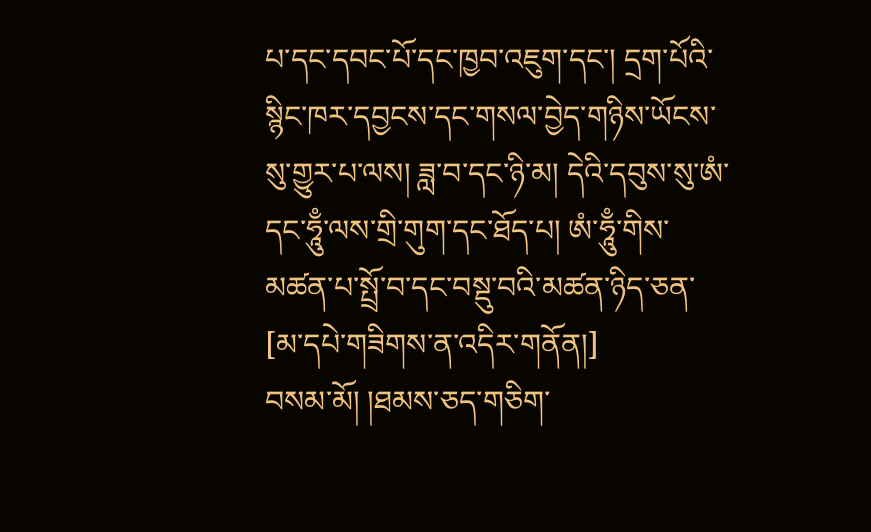པ་དང་དབང་པོ་དང་ཁྱབ་འཇུག་དང་། དྲག་པོའི་སྙིང་ཁར་དབྱངས་དང་གསལ་བྱེད་གཉིས་ཡོངས་སུ་གྱུར་པ་ལས། ཟླ་བ་དང་ཉི་མ། དེའི་དབུས་སུ་ཨཾ་དང་ཧཱུྃ་ལས་གྲི་གུག་དང་ཐོད་པ། ཨཾ་ཧཱུྃ་གིས་མཚན་པ་སྤྲོ་བ་དང་བསྡུ་བའི་མཚན་ཉིད་ཅན་
[མ་དཔེ་གཟིགས་ན་འདིར་གནོན།]
བསམ་མོ། །ཐམས་ཅད་གཅིག་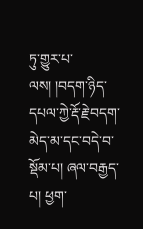ཏུ་གྱུར་པ་ལས། །བདག་ཉིད་དཔལ་ཀྱེ་རྡོ་རྗེ་བདག་མེད་མ་དང་བདེ་བ་སྡོམ་པ། ཞལ་བརྒྱད་པ། ཕྱག་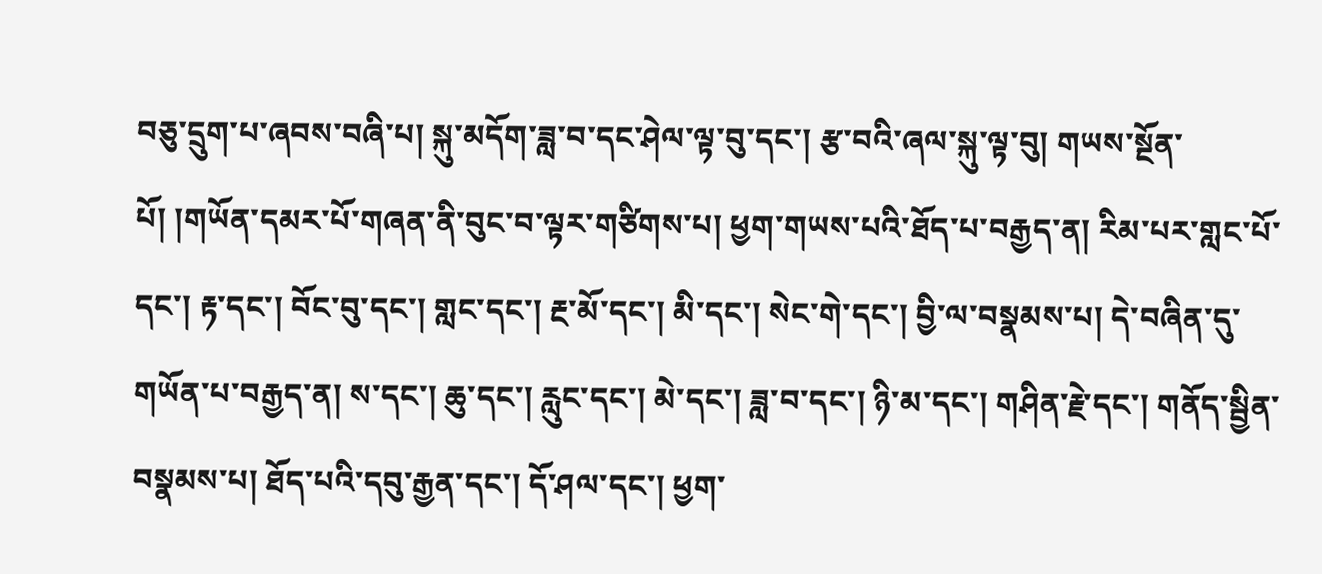བཅུ་དྲུག་པ་ཞབས་བཞི་པ། སྐུ་མདོག་ཟླ་བ་དང་ཤེལ་ལྟ་བུ་དང་། རྩ་བའི་ཞལ་སྐུ་ལྟ་བུ། གཡས་སྔོན་པོ། །གཡོན་དམར་པོ་གཞན་ནི་བུང་བ་ལྟར་གཙིགས་པ། ཕྱག་གཡས་པའི་ཐོད་པ་བརྒྱད་ན། རིམ་པར་གླང་པོ་དང་། རྟ་དང་། བོང་བུ་དང་། གླང་དང་། རྔ་མོ་དང་། མི་དང་། སེང་གེ་དང་། བྱི་ལ་བསྣམས་པ། དེ་བཞིན་དུ་གཡོན་པ་བརྒྱད་ན། ས་དང་། ཆུ་དང་། རླུང་དང་། མེ་དང་། ཟླ་བ་དང་། ཉི་མ་དང་། གཤིན་རྗེ་དང་། གནོད་སྦྱིན་བསྣམས་པ། ཐོད་པའི་དབུ་རྒྱན་དང་། དོ་ཤལ་དང་། ཕྱག་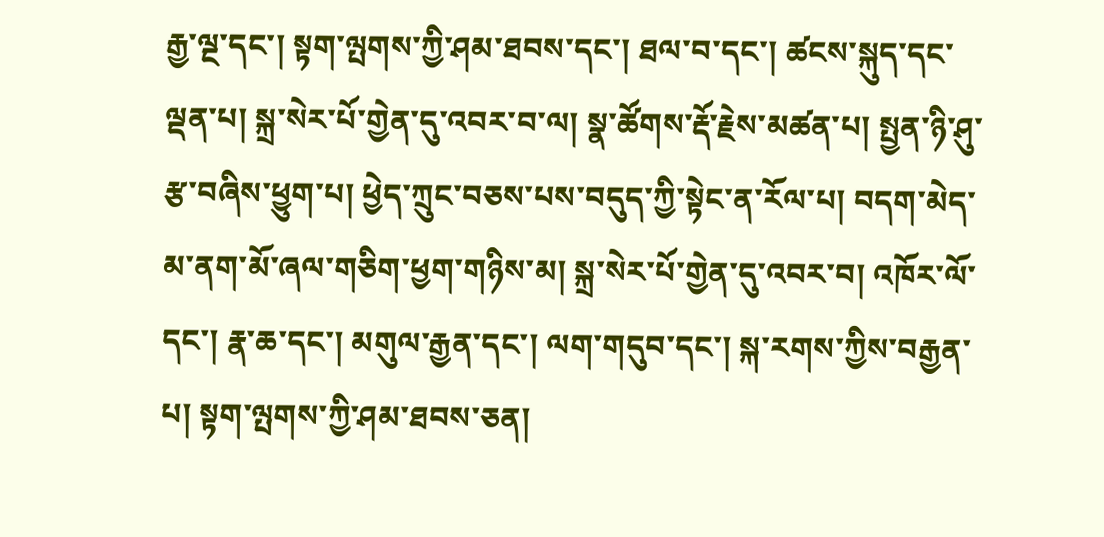རྒྱ་ལྔ་དང་། སྟག་ལྤགས་ཀྱི་ཤམ་ཐབས་དང་། ཐལ་བ་དང་། ཚངས་སྐུད་དང་ལྡན་པ། སྐྲ་སེར་པོ་གྱེན་དུ་འབར་བ་ལ། སྣ་ཚོགས་རྡོ་རྗེས་མཚན་པ། སྤྱན་ཉི་ཤུ་རྩ་བཞིས་ཕྱུག་པ། ཕྱེད་ཀྲུང་བཅས་པས་བདུད་ཀྱི་སྟེང་ན་རོལ་པ། བདག་མེད་མ་ནག་མོ་ཞལ་གཅིག་ཕྱག་གཉིས་མ། སྐྲ་སེར་པོ་གྱེན་དུ་འབར་བ། འཁོར་ལོ་དང་། རྣ་ཆ་དང་། མགུལ་རྒྱན་དང་། ལག་གདུབ་དང་། སྐ་རགས་ཀྱིས་བརྒྱན་པ། སྟག་ལྤགས་ཀྱི་ཤམ་ཐབས་ཅན།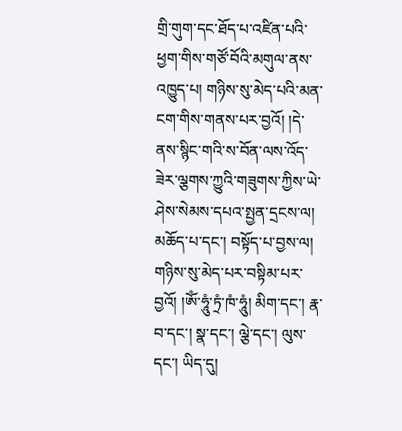གྲི་གུག་དང་ཐོད་པ་འཛིན་པའི་ཕྱག་གིས་གཙོ་བོའི་མགུལ་ནས་འཁྱུད་པ། གཉིས་སུ་མེད་པའི་མན་ངག་གིས་གནས་པར་བྱའོ། །དེ་ནས་སྙིང་གའི་ས་བོན་ལས་འོད་ཟེར་ལྕགས་ཀྱུའི་གཟུགས་ཀྱིས་ཡེ་ཤེས་སེམས་དཔའ་སྤྱན་དྲངས་ལ། མཆོད་པ་དང་། བསྟོད་པ་བྱས་ལ། གཉིས་སུ་མེད་པར་བསྟིམ་པར་བྱའོ། །ཨོཾ་ཧཱུཾ་ཏྲཾ་ཁཾ་ཧཱུཾ། མིག་དང་། རྣ་བ་དང་། སྣ་དང་། ལྕེ་དང་། ལུས་དང་། ཡིད་དུ།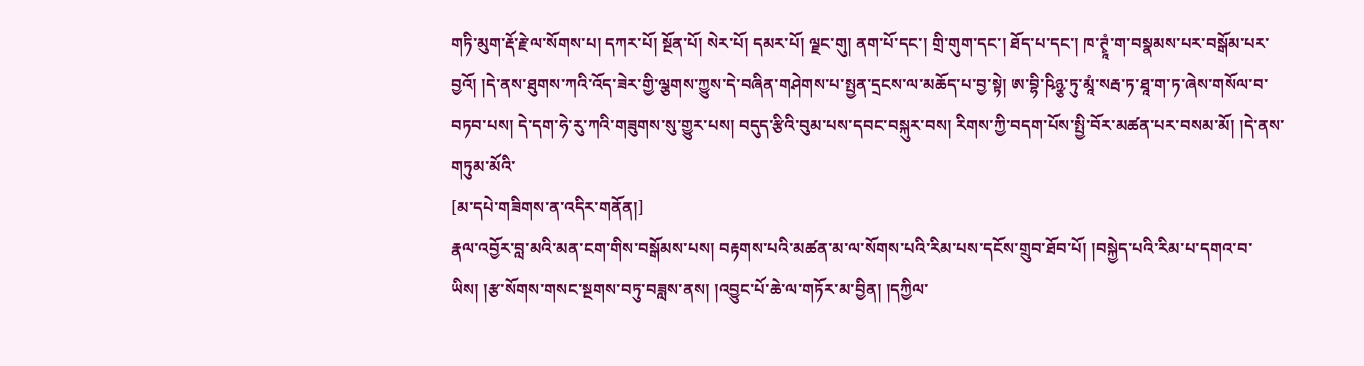གཏི་མུག་རྡོ་རྗེ་ལ་སོགས་པ། དཀར་པོ། སྔོན་པོ། སེར་པོ། དམར་པོ། ལྗང་གུ། ནག་པོ་དང་། གྲི་གུག་དང་། ཐོད་པ་དང་། ཁ་ཊྭཱཾ་ག་བསྣམས་པར་བསྒོམ་པར་བྱའོ། །དེ་ནས་ཐུགས་ཀའི་འོད་ཟེར་གྱི་ལྕགས་ཀྱུས་དེ་བཞིན་གཤེགས་པ་སྤྱན་དྲངས་ལ་མཆོད་པ་བྱ་སྟེ། ཨ་བྷི་ཥིཉྩ་ཏུ་མཱཾ་སརྦ་ཏ་ཐཱ་ག་ཏ་ཞེས་གསོལ་བ་བཏབ་པས། དེ་དག་ཧེ་རུ་ཀའི་གཟུགས་སུ་གྱུར་པས། བདུད་རྩིའི་བུམ་པས་དབང་བསྐུར་བས། རིགས་ཀྱི་བདག་པོས་སྤྱི་བོར་མཚན་པར་བསམ་མོ། །དེ་ནས་གཏུམ་མོའི་
[མ་དཔེ་གཟིགས་ན་འདིར་གནོན།]
རྣལ་འབྱོར་བླ་མའི་མན་ངག་གིས་བསྒོམས་པས། བརྟགས་པའི་མཚན་མ་ལ་སོགས་པའི་རིམ་པས་དངོས་གྲུབ་ཐོབ་པོ། །བསྐྱེད་པའི་རིམ་པ་དགའ་བ་ཡིས། །རྩ་སོགས་གསང་སྔགས་བཏུ་བཟླས་ནས། །འབྱུང་པོ་ཆེ་ལ་གཏོར་མ་བྱིན། །དཀྱིལ་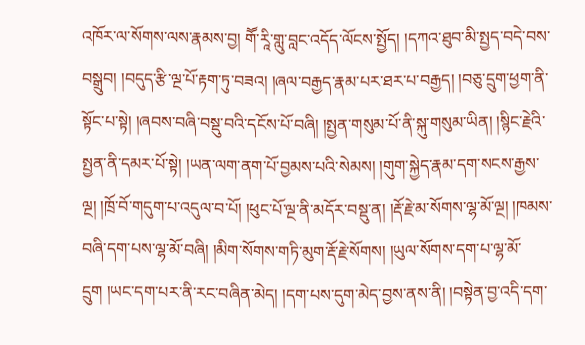འཁོར་ལ་སོགས་ལས་རྣམས་བྱ། གཽ་རཱི་གླུ་བླང་འདོད་ལོངས་སྤྱོད། །དཀའ་ཐུབ་མི་སྤྱད་བདེ་བས་བསྒྲུབ། །བདུད་རྩི་ལྔ་པོ་རྟག་ཏུ་བཟའ། །ཞལ་བརྒྱད་རྣམ་པར་ཐར་པ་བརྒྱད། །བཅུ་དྲུག་ཕྱག་ནི་སྟོང་པ་སྟེ། །ཞབས་བཞི་བསྡུ་བའི་དངོས་པོ་བཞི། །སྤྱན་གསུམ་པོ་ནི་སྐུ་གསུམ་ཡིན། །སྙིང་རྗེའི་སྤྱན་ནི་དམར་པོ་སྟེ། །ཡན་ལག་ནག་པོ་བྱམས་པའི་སེམས། །གུག་སྐྱེད་རྣམ་དག་སངས་རྒྱས་ལྔ། །ཁྲོ་བོ་གདུག་པ་འདུལ་བ་པོ། །ཕུང་པོ་ལྔ་ནི་མདོར་བསྡུ་ན། །རྡོ་རྗེ་མ་སོགས་ལྷ་མོ་ལྔ། །ཁམས་བཞི་དག་པས་ལྷ་མོ་བཞི། །མིག་སོགས་གཏི་མུག་རྡོ་རྗེ་སོགས། །ཡུལ་སོགས་དག་པ་ལྷ་མོ་དྲུག །ཡང་དག་པར་ནི་རང་བཞིན་མེད། །དག་པས་དུག་མེད་བྱས་ནས་ནི། །བསྟེན་བྱ་འདི་དག་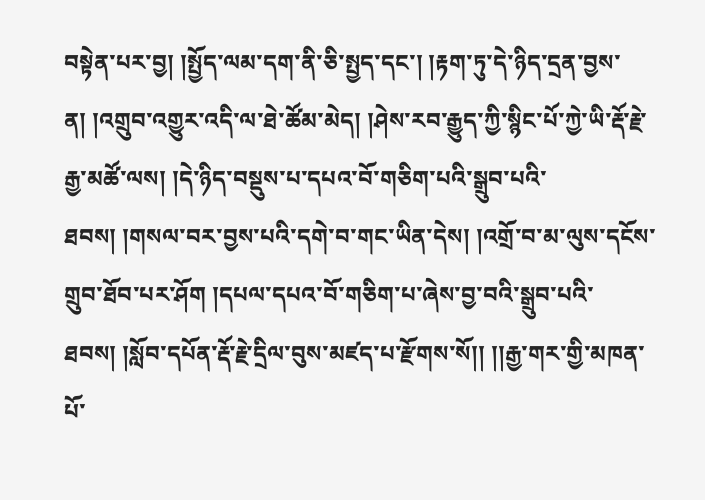བསྟེན་པར་བྱ། །སྤྱོད་ལམ་དག་ནི་ཅི་སྤྱད་དང་། །རྟག་ཏུ་དེ་ཉིད་དྲན་བྱས་ན། །འགྲུབ་འགྱུར་འདི་ལ་ཐེ་ཚོམ་མེད། །ཤེས་རབ་རྒྱུད་ཀྱི་སྙིང་པོ་ཀྱེ་ཡི་རྡོ་རྗེ་རྒྱ་མཚོ་ལས། །དེ་ཉིད་བསྡུས་པ་དཔའ་བོ་གཅིག་པའི་སྒྲུབ་པའི་ཐབས། །གསལ་བར་བྱས་པའི་དགེ་བ་གང་ཡིན་དེས། །འགྲོ་བ་མ་ལུས་དངོས་གྲུབ་ཐོབ་པར་ཤོག །དཔལ་དཔའ་བོ་གཅིག་པ་ཞེས་བྱ་བའི་སྒྲུབ་པའི་ཐབས། །སློབ་དཔོན་རྡོ་རྗེ་དྲིལ་བུས་མཛད་པ་རྫོགས་སོ།། །།རྒྱ་གར་གྱི་མཁན་པོ་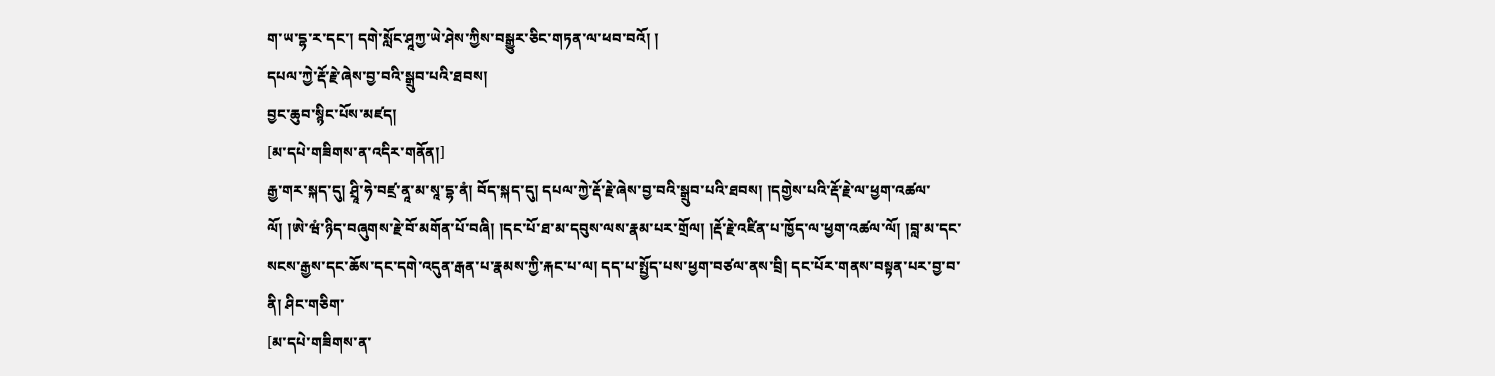ག་ཡ་དྷ་ར་དང་། དགེ་སློང་ཤཱཀྱ་ཡེ་ཤེས་ཀྱིས་བསྒྱུར་ཅིང་གཏན་ལ་ཕབ་བའོ། །
དཔལ་ཀྱེ་རྡོ་རྗེ་ཞེས་བྱ་བའི་སྒྲུབ་པའི་ཐབས།
བྱང་ཆུབ་སྙིང་པོས་མཛད།
[མ་དཔེ་གཟིགས་ན་འདིར་གནོན།]
རྒྱ་གར་སྐད་དུ། ཤྲཱི་ཧེ་བཛྲ་ནཱ་མ་སཱ་དྷ་ནཾ། བོད་སྐད་དུ། དཔལ་ཀྱེ་རྡོ་རྗེ་ཞེས་བྱ་བའི་སྒྲུབ་པའི་ཐབས། །དགྱེས་པའི་རྡོ་རྗེ་ལ་ཕྱག་འཚལ་ལོ། །ཨེ་ཝཾ་ཉིད་བཞུགས་རྗེ་བོ་མགོན་པོ་བཞི། །དང་པོ་ཐ་མ་དབུས་ལས་རྣམ་པར་གྲོལ། །རྡོ་རྗེ་འཛིན་པ་ཁྱོད་ལ་ཕྱག་འཚལ་ལོ། །བླ་མ་དང་སངས་རྒྱས་དང་ཆོས་དང་དགེ་འདུན་རྒན་པ་རྣམས་ཀྱི་རྐང་པ་ལ། དད་པ་སྤྱོད་པས་ཕྱག་བཙལ་ནས་བྲི། དང་པོར་གནས་བསྟན་པར་བྱ་བ་ནི། ཤིང་གཅིག་
[མ་དཔེ་གཟིགས་ན་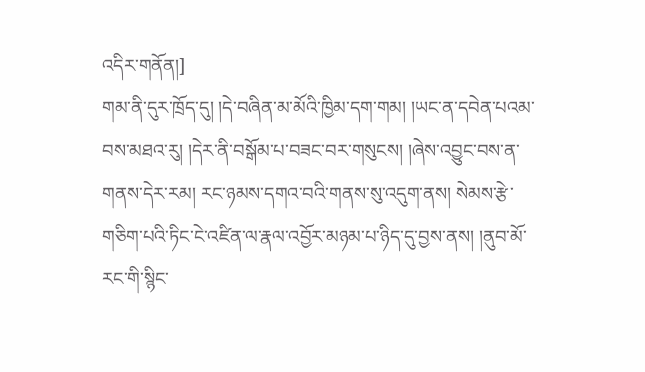འདིར་གནོན།]
གམ་ནི་དུར་ཁྲོད་དུ། །དེ་བཞིན་མ་མོའི་ཁྱིམ་དག་གམ། །ཡང་ན་དབེན་པའམ་བས་མཐའ་རུ། །དེར་ནི་བསྒོམ་པ་བཟང་བར་གསུངས། །ཞེས་འབྱུང་བས་ན་གནས་དེར་རམ། རང་ཉམས་དགའ་བའི་གནས་སུ་འདུག་ནས། སེམས་རྩེ་གཅིག་པའི་ཏིང་ངེ་འཛིན་ལ་རྣལ་འབྱོར་མཉམ་པ་ཉིད་དུ་བྱས་ནས། །ནུབ་མོ་རང་གི་སྙིང་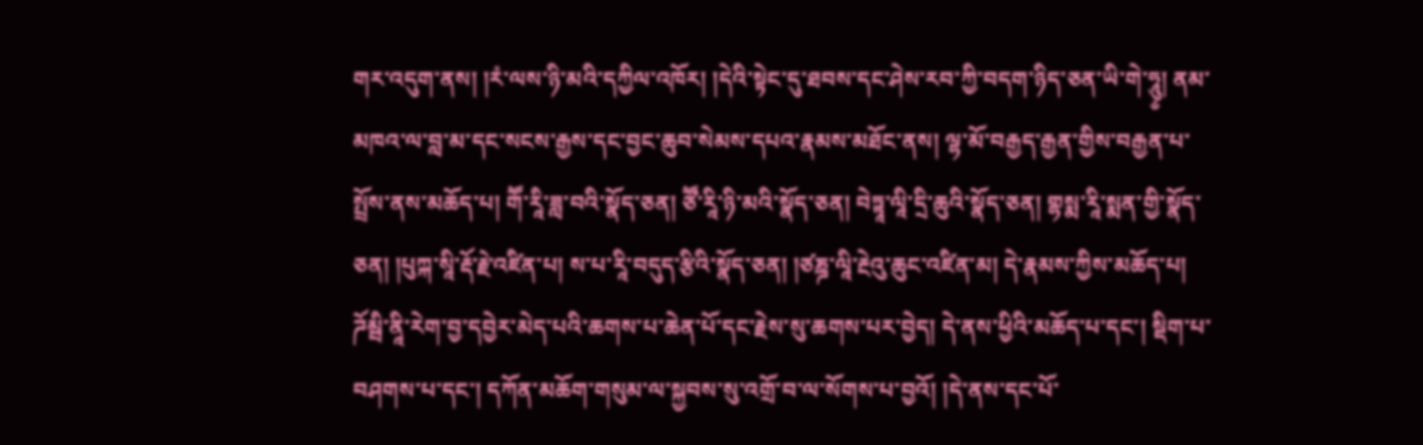གར་འདུག་ནས། །རཾ་ལས་ཉི་མའི་དཀྱིལ་འཁོར། །དེའི་སྟེང་དུ་ཐབས་དང་ཤེས་རབ་ཀྱི་བདག་ཉིད་ཅན་ཡི་གེ་ཧཱུ༵། ནམ་མཁའ་ལ་བླ་མ་དང་སངས་རྒྱས་དང་བྱང་ཆུབ་སེམས་དཔའ་རྣམས་མཐོང་ནས། ལྷ་མོ་བརྒྱད་རྒྱན་གྱིས་བརྒྱན་པ་སྤྲོས་ནས་མཆོད་པ། གཽ་རཱི་ཟླ་བའི་སྣོད་ཅན། ཙཽ་རཱི་ཉི་མའི་སྣོད་ཅན། བེཏྟཱ་ལཱི་དྲི་ཆུའི་སྣོད་ཅན། གྷསྨ་རཱི་སྨན་གྱི་སྣོད་ཅན། །པུཀྐ་སཱི་རྡོ་རྗེ་འཛིན་པ། ས་པ་རཱི་བདུད་རྩིའི་སྣོད་ཅན། །ཙཎྜ་ལཱི་རྔེའུ་ཆུང་འཛིན་མ། དེ་རྣམས་ཀྱིས་མཆོད་པ། ཌོམྦི་ནཱི་རེག་བྱ་དབྱེར་མེད་པའི་ཆགས་པ་ཆེན་པོ་དང་རྗེས་སུ་ཆགས་པར་བྱེད། དེ་ནས་ཕྱིའི་མཆོད་པ་དང་། སྡིག་པ་བཤགས་པ་དང་། དཀོན་མཆོག་གསུམ་ལ་སྐྱབས་སུ་འགྲོ་བ་ལ་སོགས་པ་བྱའོ། །དེ་ནས་དང་པོ་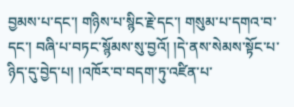བྱམས་པ་དང་། གཉིས་པ་སྙིང་རྗེ་དང་། གསུམ་པ་དགའ་བ་དང་། བཞི་པ་བཏང་སྙོམས་སུ་བྱའོ། །དེ་ནས་སེམས་སྟོང་པ་ཉིད་དུ་བྱེད་པ། །འཁོར་བ་བདག་ཏུ་འཛིན་པ་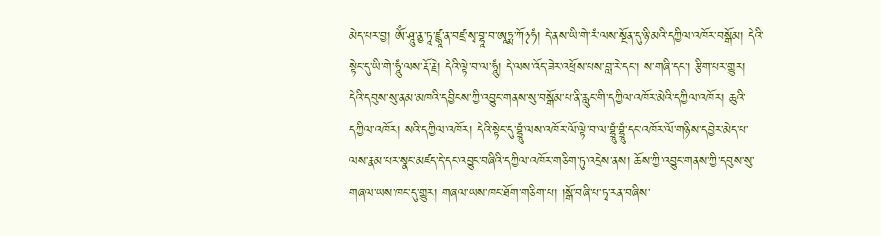མེད་པར་བྱ། ཨོཾ་ཤཱུ་ནྱ་ཏཱ་ཛྙཱ་ན་བཛྲ་སྭ་བྷཱ་བ་ཨཱཏྨ་ཀོ྅ཧཾ། དེ་ནས་ཡི་གེ་རཾ་ལས་སྔོན་དུ་ཉི་མའི་དཀྱིལ་འཁོར་བསྒོམ། དེའི་སྟེང་དུ་ཡི་གེ་ཧཱུཾ་ལས་རྡོ་རྗེ། དེའི་ལྟེ་བ་ལ་ཧཱུཾ། དེ་ལས་འོད་ཟེར་འཕྲོས་པས་བླ་རེ་དང་། ས་གཞི་དང་། རྩིག་པར་གྱུར། དེའི་དབུས་སུ་ནམ་མཁའི་དབྱིངས་ཀྱི་འབྱུང་གནས་སུ་བསྒོམ་པ་ནི་རླུང་གི་དཀྱིལ་འཁོར་མེའི་དཀྱིལ་འཁོར། ཆུའི་དཀྱིལ་འཁོར། སའི་དཀྱིལ་འཁོར། དེའི་སྟེང་དུ་བྷྲཱུཾ་ལས་འཁོར་ལོ་ལྟེ་བ་ལ་བྷྲཱུཾ་བྷྲཱུཾ་དང་འཁོར་ལོ་གཉིས་དབྱེར་མེད་པ་ལས་རྣམ་པར་སྣང་མཛད་དེ་དང་འབྱུང་བཞིའི་དཀྱིལ་འཁོར་གཅིག་ཏུ་འདྲེས་ནས། ཆོས་ཀྱི་འབྱུང་གནས་ཀྱི་དབུས་སུ་གཞལ་ཡས་ཁང་དུ་གྱུར། གཞལ་ཡས་ཁང་ཐོག་གཅིག་པ། །སྒོ་བཞི་པ་ཏྭ་རན་བཞིས་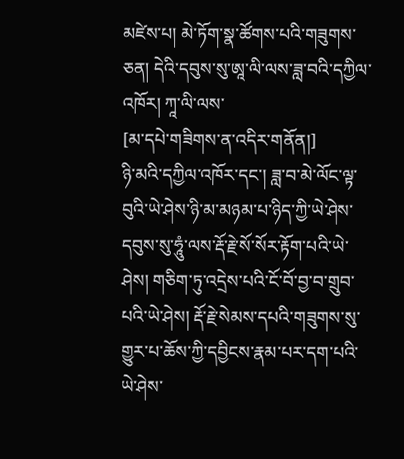མཛེས་པ། མེ་ཏོག་སྣ་ཚོགས་པའི་གཟུགས་ཅན། དེའི་དབུས་སུ་ཨཱ་ལི་ལས་ཟླ་བའི་དཀྱིལ་འཁོར། ཀཱ་ལི་ལས་
[མ་དཔེ་གཟིགས་ན་འདིར་གནོན།]
ཉི་མའི་དཀྱིལ་འཁོར་དང་། ཟླ་བ་མེ་ལོང་ལྟ་བུའི་ཡེ་ཤེས་ཉི་མ་མཉམ་པ་ཉིད་ཀྱི་ཡེ་ཤེས་དབུས་སུ་ཧཱུཾ་ལས་རྡོ་རྗེ་སོ་སོར་རྟོག་པའི་ཡེ་ཤེས། གཅིག་ཏུ་འདྲེས་པའི་ངོ་བོ་བྱ་བ་གྲུབ་པའི་ཡེ་ཤེས། རྡོ་རྗེ་སེམས་དཔའི་གཟུགས་སུ་གྱུར་པ་ཆོས་ཀྱི་དབྱིངས་རྣམ་པར་དག་པའི་ཡེ་ཤེས་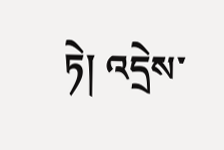ཏེ། འདྲེས་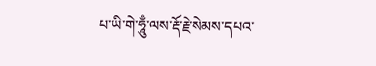པ་ཡི་གེ་ཧཱུྃ་ལས་རྡོ་རྗེ་སེམས་དཔའ་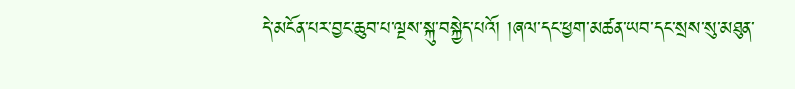དེ་མངོན་པར་བྱང་ཆུབ་པ་ལྔས་སྐུ་བསྐྱེད་པའོ། །ཞལ་དང་ཕྱག་མཚན་ཡབ་དང་སྲས་སུ་མཐུན་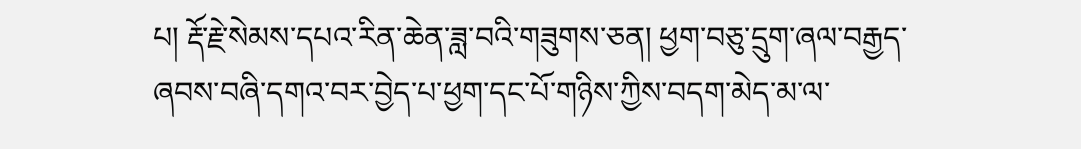པ། རྡོ་རྗེ་སེམས་དཔའ་རིན་ཆེན་ཟླ་བའི་གཟུགས་ཅན། ཕྱག་བཅུ་དྲུག་ཞལ་བརྒྱད་ཞབས་བཞི་དགའ་བར་བྱེད་པ་ཕྱག་དང་པོ་གཉིས་ཀྱིས་བདག་མེད་མ་ལ་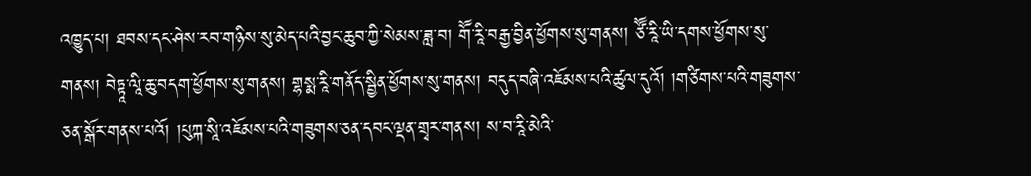འཁྱུད་པ། ཐབས་དང་ཤེས་རབ་གཉིས་སུ་མེད་པའི་བྱང་ཆུབ་ཀྱི་སེམས་ཟླ་བ། གཽ་རཱི་བརྒྱ་བྱིན་ཕྱོགས་སུ་གནས། ཙཽ་རཱི་ཡི་དགས་ཕྱོགས་སུ་གནས། བེཏྟཱ་ལཱི་ཆུ་བདག་ཕྱོགས་སུ་གནས། གྷསྨ་རཱི་གནོད་སྦྱིན་ཕྱོགས་སུ་གནས། བདུད་བཞི་འཇོམས་པའི་ཚུལ་དུའོ། །གཙིགས་པའི་གཟུགས་ཅན་སྒོར་གནས་པའོ། །པུཀྐ་སཱི་འཇོམས་པའི་གཟུགས་ཅན་དབང་ལྡན་གྲྭར་གནས། ས་བ་རཱི་མེའི་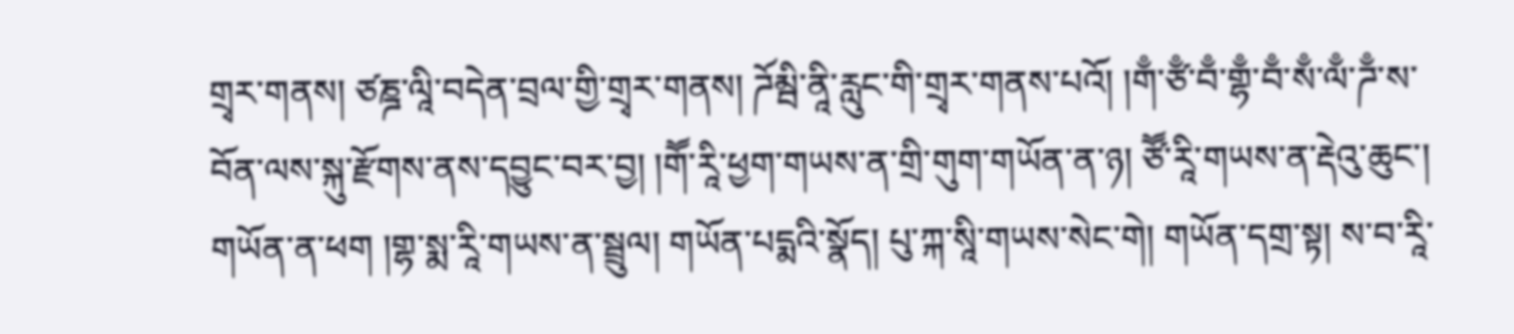གྲྭར་གནས། ཙཎྜ་ལཱི་བདེན་བྲལ་གྱི་གྲྭར་གནས། ཌོམྦི་ནཱི་རླུང་གི་གྲྭར་གནས་པའོ། །གྃ་ཙྃ་བྃ་གྷྃ་བྃ་སྃ་ལྃ་ཌྃ་ས་བོན་ལས་སྐུ་རྫོགས་ནས་དབྱུང་བར་བྱ། །གཽ་རཱི་ཕྱག་གཡས་ན་གྲི་གུག་གཡོན་ན་ཉ། ཙཽ་རཱི་གཡས་ན་རྡེའུ་ཆུང་། གཡོན་ན་ཕག །གྷ་སྨ་རཱི་གཡས་ན་སྦྲུལ། གཡོན་པདྨའི་སྣོད། པུ་ཀྐ་སཱི་གཡས་སེང་གེ། གཡོན་དགྲ་སྟ། ས་བ་རཱི་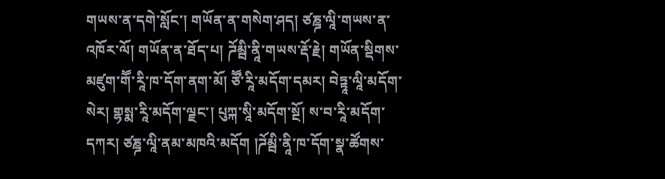གཡས་ན་དགེ་སློང་། གཡོན་ན་གསེག་ཤད། ཙཎྜ་ལཱི་གཡས་ན་འཁོར་ལོ། གཡོན་ན་ཐོད་པ། ཌོམྦི་ནཱི་གཡས་རྡོ་རྗེ། གཡོན་སྡིགས་མཛུག་གཽ་རཱི་ཁ་དོག་ནག་མོ། ཙཽ་རཱི་མདོག་དམར། བེཏྟཱ་ལཱི་མདོག་སེར། གྷསྨ་རཱི་མདོག་ལྗང་། པུཀྐ་སཱི་མདོག་སྔོ། ས་བ་རཱི་མདོག་དཀར། ཙཎྜ་ལཱི་ནམ་མཁའི་མདོག །ཌོམྦི་ནཱི་ཁ་དོག་སྣ་ཚོགས་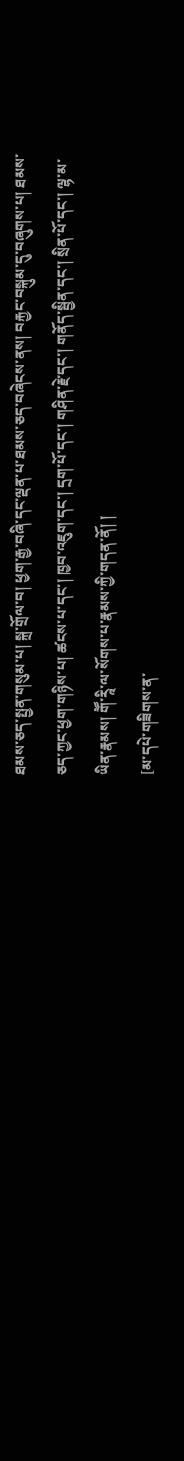ཐམས་ཅད་སྤྱན་གསུམ་པ། སྐྲ་གྲོལ་བ། ཕྱག་རྒྱ་བཞི་དང་ལྡན་པ་ཐམས་ཅད་བཞེངས་ནས། བརྐྱང་བསྐུམ་དུ་བཞུགས་པ། ཐམས་ཅད་ཀྱང་ཕྱག་གཉིས་པ། ཚངས་པ་དང་། ཁྱབ་འཇུག་དང་། དྲག་པོ་དང་། གཤིན་རྗེ་དང་། གནོད་སྦྱིན་དང་། སྲིན་པོ་དང་། ལྷ་མ་ཡིན་རྣམས། གཽ་རཱི་ལ་སོགས་པ་རྣམས་ཀྱི་གདན་ནོ། །
[མ་དཔེ་གཟིགས་ན་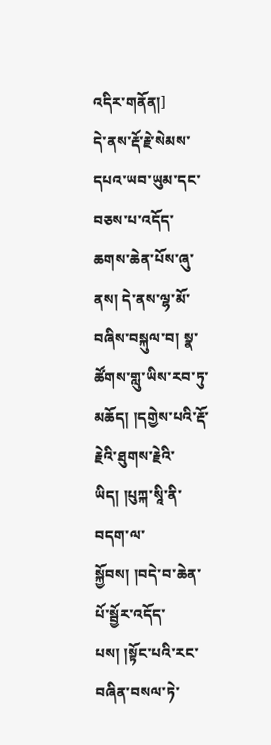འདིར་གནོན།]
དེ་ནས་རྡོ་རྗེ་སེམས་དཔའ་ཡབ་ཡུམ་དང་བཅས་པ་འདོད་ཆགས་ཆེན་པོས་ཞུ་ནས། དེ་ནས་ལྷ་མོ་བཞིས་བསྐུལ་བ། སྣ་ཚོགས་གླུ་ཡིས་རབ་ཏུ་མཆོད། །དགྱེས་པའི་རྡོ་རྗེའི་ཐུགས་རྗེའི་ཡིད། །པུཀྐ་སཱི་ནི་བདག་ལ་སྐྱོབས། །བདེ་བ་ཆེན་པོ་སྦྱོར་འདོད་པས། །སྟོང་པའི་རང་བཞིན་བསལ་ཏེ་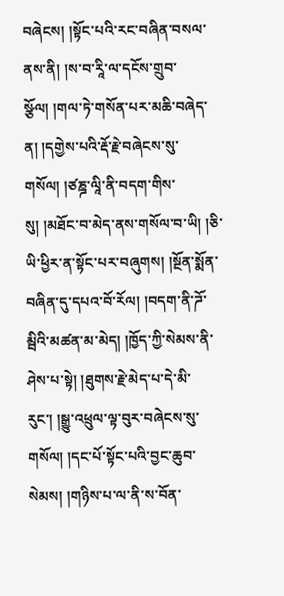བཞེངས། །སྟོང་པའི་རང་བཞིན་བསལ་ནས་ནི། །ས་བ་རཱི་ལ་དངོས་གྲུབ་སྩོལ། །གལ་ཏེ་གསོན་པར་མཆི་བཞེད་ན། །དགྱེས་པའི་རྡོ་རྗེ་བཞེངས་སུ་གསོལ། །ཙཎྜ་ལཱི་ནི་བདག་གིས་སུ། །མཐོང་བ་མེད་ནས་གསོལ་བ་ཡི། །ཅི་ཡི་ཕྱིར་ན་སྟོང་པར་བཞུགས། །སྔོན་སྨོན་བཞིན་དུ་དཔའ་བོ་རོལ། །བདག་ནི་ཌོ་མྦིའི་མཚན་མ་མེད། །ཁྱོད་ཀྱི་སེམས་ནི་ཤེས་པ་སྟེ། །ཐུགས་རྗེ་མེད་པ་དེ་མི་རུང་། །སྒྱུ་འཕྲུལ་ལྟ་བུར་བཞེངས་སུ་གསོལ། །དང་པོ་སྟོང་པའི་བྱང་ཆུབ་སེམས། །གཉིས་པ་ལ་ནི་ས་བོན་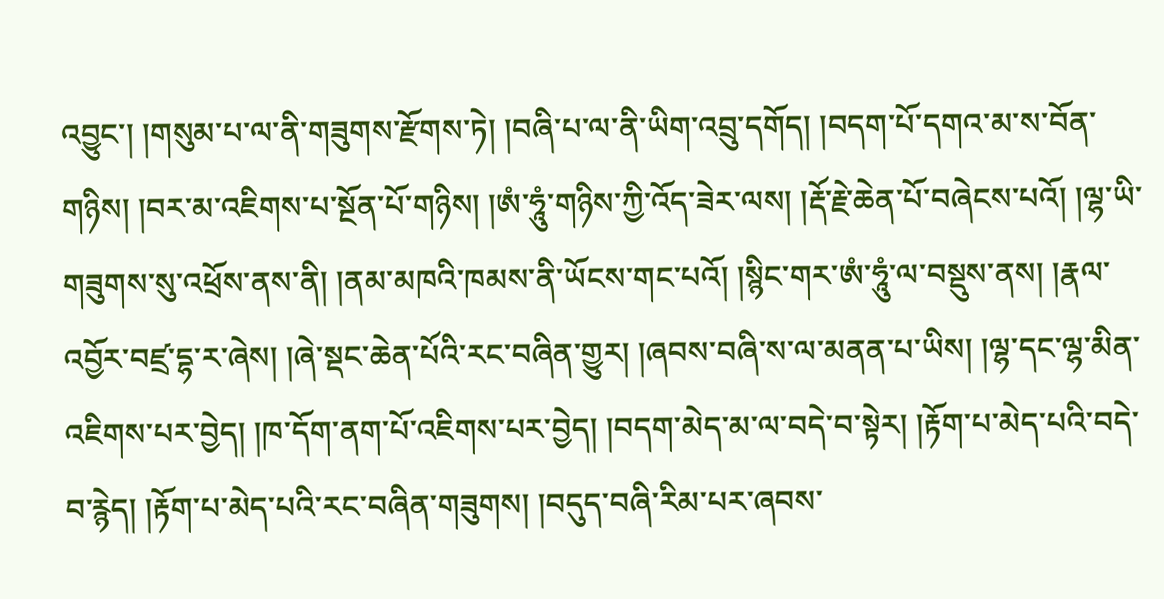འབྱུང་། །གསུམ་པ་ལ་ནི་གཟུགས་རྫོགས་ཏེ། །བཞི་པ་ལ་ནི་ཡིག་འབྲུ་དགོད། །བདག་པོ་དགའ་མ་ས་བོན་གཉིས། །བར་མ་འཇིགས་པ་སྔོན་པོ་གཉིས། །ཨཾ་ཧཱུཾ་གཉིས་ཀྱི་འོད་ཟེར་ལས། །རྡོ་རྗེ་ཆེན་པོ་བཞེངས་པའོ། །ལྷ་ཡི་གཟུགས་སུ་འཕྲོས་ནས་ནི། །ནམ་མཁའི་ཁམས་ནི་ཡོངས་གང་པའོ། །སྙིང་གར་ཨཾ་ཧཱུཾ་ལ་བསྡུས་ནས། །རྣལ་འབྱོར་བཛྲ་དྷ་ར་ཞེས། །ཞེ་སྡང་ཆེན་པོའི་རང་བཞིན་གྱུར། །ཞབས་བཞི་ས་ལ་མནན་པ་ཡིས། །ལྷ་དང་ལྷ་མིན་འཇིགས་པར་བྱེད། །ཁ་དོག་ནག་པོ་འཇིགས་པར་བྱེད། །བདག་མེད་མ་ལ་བདེ་བ་སྟེར། །རྟོག་པ་མེད་པའི་བདེ་བ་རྙེད། །རྟོག་པ་མེད་པའི་རང་བཞིན་གཟུགས། །བདུད་བཞི་རིམ་པར་ཞབས་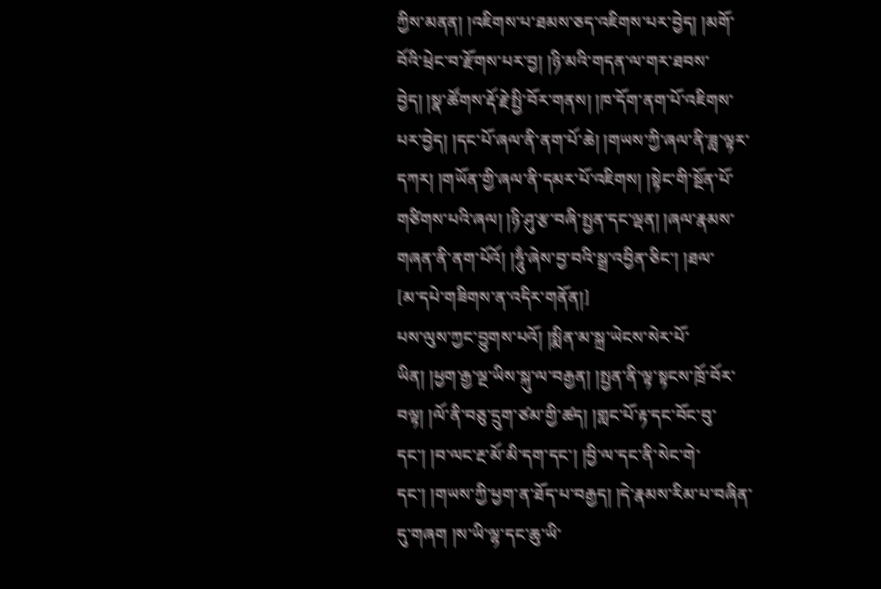ཀྱིས་མནན། །འཇིགས་པ་ཐམས་ཅད་འཇིགས་པར་བྱེད། །མགོ་བོའི་ཕྲེང་བ་རྫོགས་པར་བྱ། །ཉི་མའི་གདན་ལ་གར་ཐབས་བྱེད། །སྣ་ཚོགས་རྡོ་རྗེ་སྤྱི་བོར་གནས། །ཁ་དོག་ནག་པོ་འཇིགས་པར་བྱེད། །དང་པོ་ཞལ་ནི་ནག་པོ་ཆེ། །གཡས་ཀྱི་ཞལ་ནི་ཟླ་ལྟར་དཀར། །གཡོན་གྱི་ཞལ་ནི་དམར་པོ་འཇིགས། །སྟེང་གི་སྔོན་པོ་གཙིགས་པའི་ཞལ། །ཉི་ཤུ་རྩ་བཞི་སྤྱན་དང་ལྡན། །ཞལ་རྣམས་གཞན་ནི་ནག་པོའོ། །ཧཱུྃ་ཞེས་བྱ་བའི་སྒྲ་འབྱིན་ཅིང་། །ཐལ་
[མ་དཔེ་གཟིགས་ན་འདིར་གནོན།]
པས་ལུས་ཀྱང་བྱུགས་པའོ། །སྨིན་མ་སྐྲ་ཡེངས་སེར་པོ་ཡིན། །ཕྱག་རྒྱ་ལྔ་ཡིས་སྐུ་ལ་བརྒྱན། །སྤྱན་ནི་ལྟ་སྟངས་ཁྲོ་བོར་བལྟ། །ལོ་ནི་བཅུ་དྲུག་ཙམ་གྱི་ཚད། །གླང་པོ་རྟ་དང་བོང་བུ་དང་། །བ་ལང་རྔ་མོ་མི་དག་དང་། །བྱི་ལ་དང་ནི་སེང་གེ་དང་། །གཡས་ཀྱི་ཕྱག་ན་ཐོད་པ་བརྒྱད། །དེ་རྣམས་རིམ་པ་བཞིན་དུ་གཞག །ས་ཡི་ལྷ་དང་ཆུ་ཡི་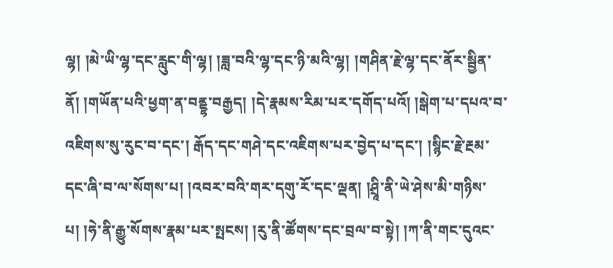ལྷ། །མེ་ཡི་ལྷ་དང་རླུང་གི་ལྷ། །ཟླ་བའི་ལྷ་དང་ཉི་མའི་ལྷ། །གཤིན་རྗེ་ལྷ་དང་ནོར་སྦྱིན་ནོ། །གཡོན་པའི་ཕྱག་ན་བནྡྷ་བརྒྱད། །དེ་རྣམས་རིམ་པར་དགོད་པའོ། །སྒེག་པ་དཔའ་བ་འཇིགས་སུ་རུང་བ་དང་། རྒོད་དང་གཤེ་དང་འཇིགས་པར་བྱེད་པ་དང་། །སྙིང་རྗེ་རྔམ་དང་ཞི་བ་ལ་སོགས་པ། །འབར་བའི་གར་དགུ་རོ་དང་ལྡན། །ཤྲཱི་ནི་ཡེ་ཤེས་མི་གཉིས་པ། །ཧེ་ནི་རྒྱུ་སོགས་རྣམ་པར་སྤངས། །རུ་ནི་ཚོགས་དང་བྲལ་བ་སྟེ། །ཀ་ནི་གང་དུའང་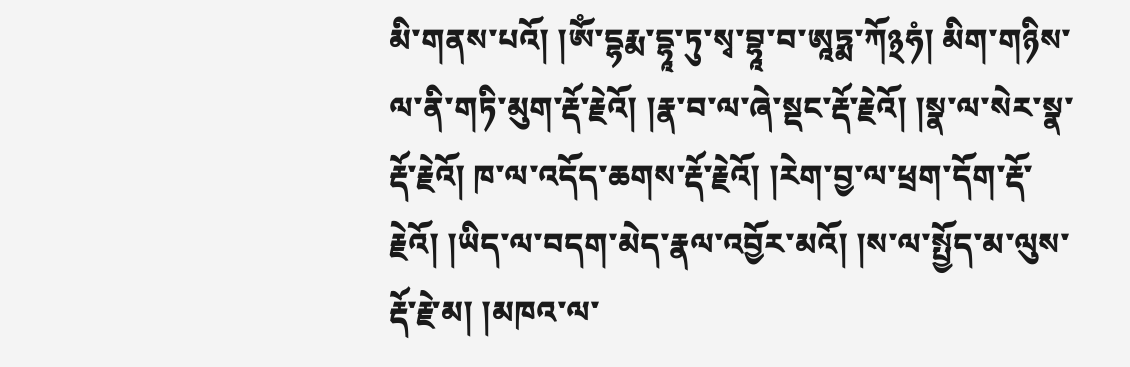མི་གནས་པའོ། །ཨོཾ་དྷརྨ་དྷཱ་ཏུ་སྭ་བྷཱ་བ་ཨཱཏྨ་ཀོ྅ཧཾ། མིག་གཉིས་ལ་ནི་གཏི་མུག་རྡོ་རྗེའོ། །རྣ་བ་ལ་ཞེ་སྡང་རྡོ་རྗེའོ། །སྣ་ལ་སེར་སྣ་རྡོ་རྗེའོ། ཁ་ལ་འདོད་ཆགས་རྡོ་རྗེའོ། །རེག་བྱ་ལ་ཕྲག་དོག་རྡོ་རྗེའོ། །ཡིད་ལ་བདག་མེད་རྣལ་འབྱོར་མའོ། །ས་ལ་སྤྱོད་མ་ལུས་རྡོ་རྗེ་མ། །མཁའ་ལ་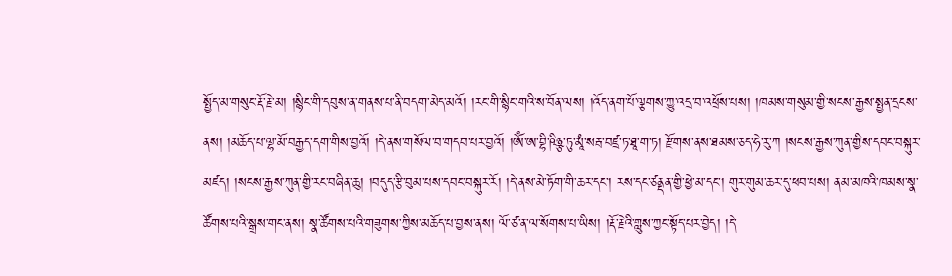སྤྱོད་མ་གསུང་རྡོ་རྗེ་མ། །སྙིང་གི་དབུས་ན་གནས་པ་ནི་བདག་མེད་མའོ། །རང་གི་སྙིང་གའི་ས་བོན་ལས། །འོད་ནག་པོ་ལྕགས་ཀྱུ་འདྲ་བ་འཕྲོས་པས། །ཁམས་གསུམ་གྱི་སངས་རྒྱས་སྤྱན་དྲངས་ནས། །མཆོད་པ་ལྷ་མོ་བརྒྱད་དག་གིས་བྱའོ། །དེ་ནས་གསོལ་བ་གདབ་པར་བྱའོ། །ཨོཾ་ཨ་བྷི་ཥིཉྩ་ཏུ་མཱཾ་སརྦ་བཛྲ་ཏ་ཐཱ་ག་ཏ། རྫོགས་ནས་ཐམས་ཅད་ཧེ་རུ་ཀ །སངས་རྒྱས་ཀུན་གྱིས་དབང་བསྐུར་མཛད། །སངས་རྒྱས་ཀུན་གྱི་རང་བཞིན་ཆུ། །བདུད་རྩི་བུམ་པས་དབང་བསྐུར་རོ། །དེ་ནས་མེ་ཏོག་གི་ཆར་དང་། རས་དང་ཙནྡན་གྱི་ཕྱེ་མ་དང་། གུར་གུམ་ཆར་དུ་ཕབ་པས། ནམ་མཁའི་ཁམས་སྣ་ཚོགས་པའི་སྒྲས་གང་ནས། སྣ་ཚོགས་པའི་གཟུགས་ཀྱིས་མཆོད་པ་བྱས་ནས། ལོ་ཙ་ན་ལ་སོགས་པ་ཡིས། །རྡོ་རྗེའི་གླུས་ཀྱང་སྟོད་པར་བྱེད། །དེ་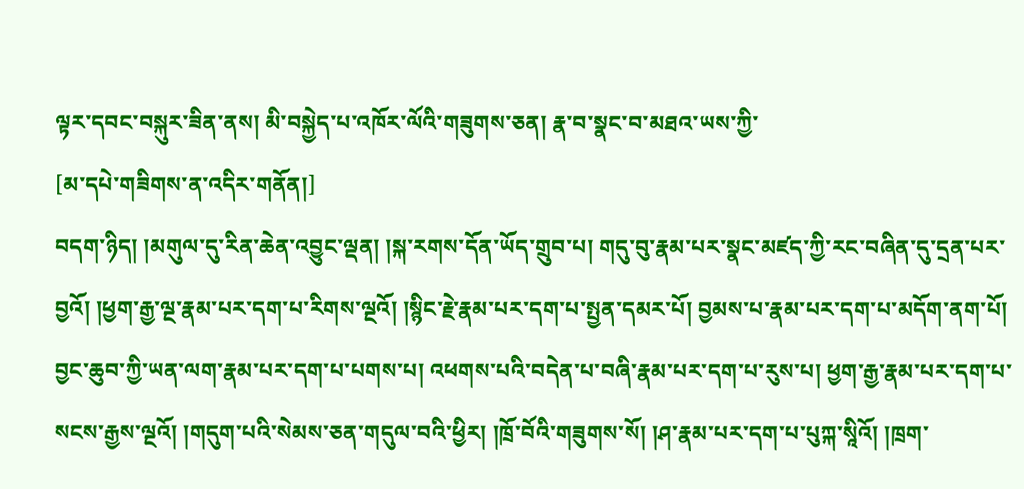ལྟར་དབང་བསྐུར་ཟིན་ནས། མི་བསྐྱེད་པ་འཁོར་ལོའི་གཟུགས་ཅན། རྣ་བ་སྣང་བ་མཐའ་ཡས་ཀྱི་
[མ་དཔེ་གཟིགས་ན་འདིར་གནོན།]
བདག་ཉིད། །མགུལ་དུ་རིན་ཆེན་འབྱུང་ལྡན། །སྐ་རགས་དོན་ཡོད་གྲུབ་པ། གདུ་བུ་རྣམ་པར་སྣང་མཛད་ཀྱི་རང་བཞིན་དུ་དྲན་པར་བྱའོ། །ཕྱག་རྒྱ་ལྔ་རྣམ་པར་དག་པ་རིགས་ལྔའོ། །སྙིང་རྗེ་རྣམ་པར་དག་པ་སྤྱན་དམར་པོ། བྱམས་པ་རྣམ་པར་དག་པ་མདོག་ནག་པོ། བྱང་ཆུབ་ཀྱི་ཡན་ལག་རྣམ་པར་དག་པ་པགས་པ། འཕགས་པའི་བདེན་པ་བཞི་རྣམ་པར་དག་པ་རུས་པ། ཕྱག་རྒྱ་རྣམ་པར་དག་པ་སངས་རྒྱས་ལྔའོ། །གདུག་པའི་སེམས་ཅན་གདུལ་བའི་ཕྱིར། །ཁྲོ་བོའི་གཟུགས་སོ། །ཤ་རྣམ་པར་དག་པ་པུཀྐ་སཱིའོ། །ཁྲག་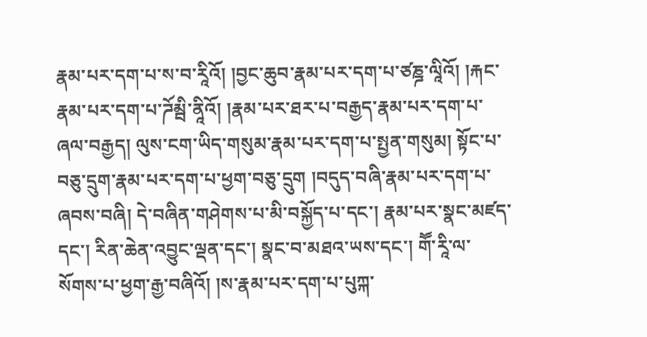རྣམ་པར་དག་པ་ས་བ་རཱིའོ། །བྱང་ཆུབ་རྣམ་པར་དག་པ་ཙཎྜ་ལཱིའོ། །རྐང་རྣམ་པར་དག་པ་ཌོམྦི་ནཱིའོ། །རྣམ་པར་ཐར་པ་བརྒྱད་རྣམ་པར་དག་པ་ཞལ་བརྒྱད། ལུས་ངག་ཡིད་གསུམ་རྣམ་པར་དག་པ་སྤྱན་གསུམ། སྟོང་པ་བཅུ་དྲུག་རྣམ་པར་དག་པ་ཕྱག་བཅུ་དྲུག །བདུད་བཞི་རྣམ་པར་དག་པ་ཞབས་བཞི། དེ་བཞིན་གཤེགས་པ་མི་བསྐྱོད་པ་དང་། རྣམ་པར་སྣང་མཛད་དང་། རིན་ཆེན་འབྱུང་ལྡན་དང་། སྣང་བ་མཐའ་ཡས་དང་། གཽ་རཱི་ལ་སོགས་པ་ཕྱག་རྒྱ་བཞིའོ། །ས་རྣམ་པར་དག་པ་པུཀྐ་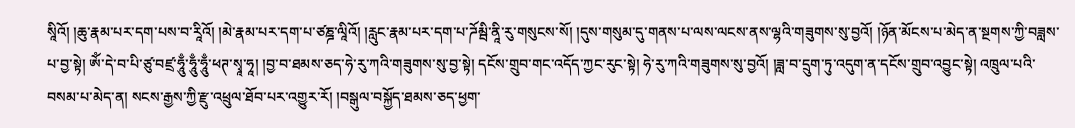སཱིའོ། །ཆུ་རྣམ་པར་དག་པས་བ་རཱིའོ། །མེ་རྣམ་པར་དག་པ་ཙཎྜ་ལཱིའོ། །རླུང་རྣམ་པར་དག་པ་ཌོམྦི་ནཱི་རུ་གསུངས་སོ། །དུས་གསུམ་དུ་གནས་པ་ལས་ལངས་ནས་ལྷའི་གཟུགས་སུ་བྱའོ། །ཉོན་མོངས་པ་མེད་ན་སྔགས་ཀྱི་བཟླས་པ་བྱ་སྟེ། ཨོཾ་དེ་བ་པི་ཙུ་བཛྲ་ཧཱུྃ་ཧཱུྃ་ཧཱུྃ་ཕཊ་སྭཱ་ཧཱ། །བྱ་བ་ཐམས་ཅད་ཧེ་རུ་ཀའི་གཟུགས་སུ་བྱ་སྟེ། དངོས་གྲུབ་གང་འདོད་ཀྱང་རུང་སྟེ། ཧེ་རུ་ཀའི་གཟུགས་སུ་བྱའོ། །ཟླ་བ་དྲུག་ཏུ་འདུག་ན་དངོས་གྲུབ་འབྱུང་སྟེ། འཁྲུལ་པའི་བསམ་པ་མེད་ན། སངས་རྒྱས་ཀྱི་རྫུ་འཕྲུལ་ཐོབ་པར་འགྱུར་རོ། །བསྒུལ་བསྐྱོད་ཐམས་ཅད་ཕྱག་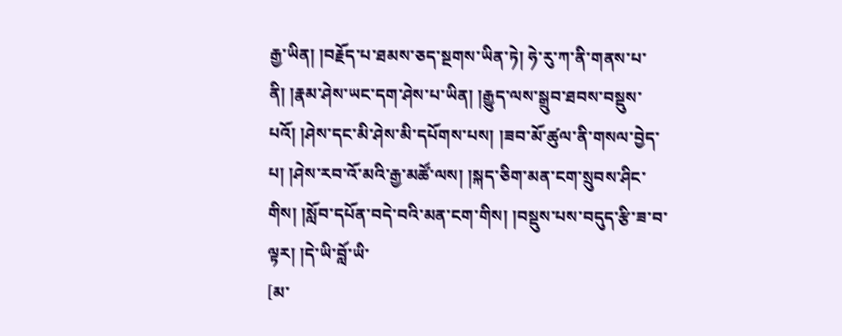རྒྱ་ཡིན། །བརྗོད་པ་ཐམས་ཅད་སྔགས་ཡིན་ཏེ། ཧེ་རུ་ཀ་ནི་གནས་པ་ནི། །རྣམ་ཤེས་ཡང་དག་ཤེས་པ་ཡིན། །རྒྱུད་ལས་སྒྲུབ་ཐབས་བསྡུས་པའོ། །ཤེས་དང་མི་ཤེས་མི་དཔོགས་པས། །ཟབ་མོ་ཚུལ་ནི་གསལ་བྱེད་པ། །ཤེས་རབ་འོ་མའི་རྒྱ་མཚོ་ལས། །སྐད་ཅིག་མན་ངག་སྲུབས་ཤིང་གིས། །སློབ་དཔོན་བདེ་བའི་མན་ངག་གིས། །བསྡུས་པས་བདུད་རྩི་ཟ་བ་ལྟར། །དེ་ཡི་བློ་ཡི་
[མ་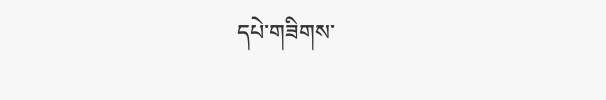དཔེ་གཟིགས་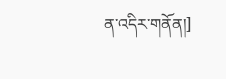ན་འདིར་གནོན།]